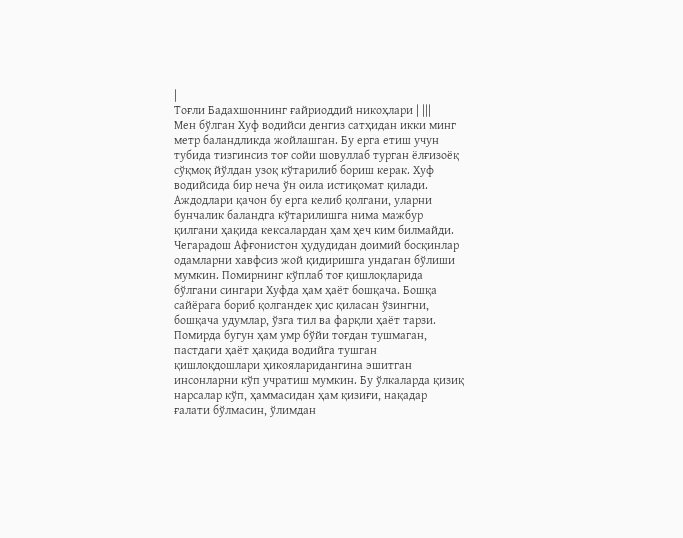|
Тоғли Бадахшоннинг ғайриоддий никоҳлари | |||
Мен бўлган Хуф водийси денгиз сатҳидан икки минг метр баландликда жойлашган. Бу ерга етиш учун тубида тизгинсиз тоғ сойи шовуллаб турган ёлғизоёқ сўқмоқ йўлдан узоқ кўтарилиб бориш керак. Хуф водийсида бир неча ўн оила истиқомат қилади. Аждодлари қачон бу ерга келиб қолгани, уларни бунчалик баландга кўтарилишга нима мажбур қилгани ҳақида кексалардан ҳам ҳеч ким билмайди. Чегарадош Афғонистон ҳудудидан доимий босқинлар одамларни хавфсиз жой қидиришга ундаган бўлиши мумкин. Помирнинг кўплаб тоғ қишлоқларида бўлгани сингари Хуфда ҳам ҳаёт бошқача. Бошқа сайёрага бориб қолгандек ҳис қиласан ўзингни, бошқача удумлар, ўзга тил ва фарқли ҳаёт тарзи. Помирда бугун ҳам умр бўйи тоғдан тушмаган, пастдаги ҳаёт ҳақида водийга тушган қишлоқдошлари ҳикояларидангина эшитган инсонларни кўп учратиш мумкин. Бу ўлкаларда қизиқ нарсалар кўп, ҳаммасидан ҳам қизиғи, нақадар ғалати бўлмасин, ўлимдан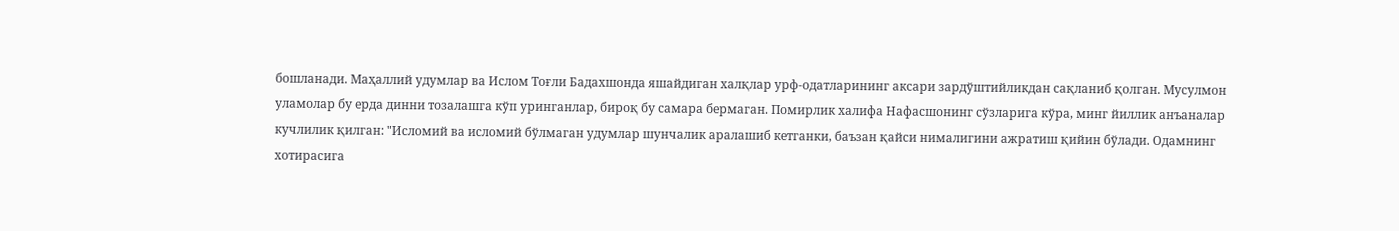бошланади. Маҳаллий удумлар ва Ислом Тоғли Бадахшонда яшайдиган халқлар урф-одатларининг аксари зардўштийликдан сақланиб қолган. Мусулмон уламолар бу ерда динни тозалашга кўп уринганлар, бироқ бу самара бермаган. Помирлик халифа Нафасшонинг сўзларига кўра, минг йиллик анъаналар кучлилик қилган: "Исломий ва исломий бўлмаган удумлар шунчалик аралашиб кетганки, баъзан қайси нималигини ажратиш қийин бўлади. Одамнинг хотирасига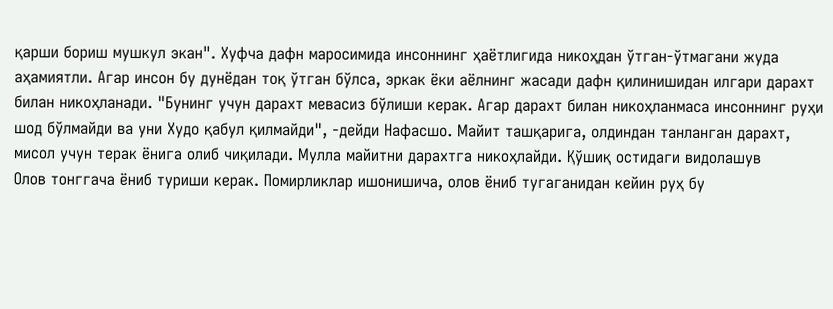қарши бориш мушкул экан". Хуфча дафн маросимида инсоннинг ҳаётлигида никоҳдан ўтган-ўтмагани жуда аҳамиятли. Агар инсон бу дунёдан тоқ ўтган бўлса, эркак ёки аёлнинг жасади дафн қилинишидан илгари дарахт билан никоҳланади. "Бунинг учун дарахт мевасиз бўлиши керак. Агар дарахт билан никоҳланмаса инсоннинг руҳи шод бўлмайди ва уни Худо қабул қилмайди", -дейди Нафасшо. Майит ташқарига, олдиндан танланган дарахт, мисол учун терак ёнига олиб чиқилади. Мулла майитни дарахтга никоҳлайди. Қўшиқ остидаги видолашув
Олов тонггача ёниб туриши керак. Помирликлар ишонишича, олов ёниб тугаганидан кейин руҳ бу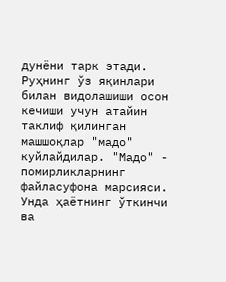дунёни тарк этади. Руҳнинг ўз яқинлари билан видолашиши осон кечиши учун атайин таклиф қилинган машшоқлар "мадо" куйлайдилар. "Мадо" - помирликларнинг файласуфона марсияси. Унда ҳаётнинг ўткинчи ва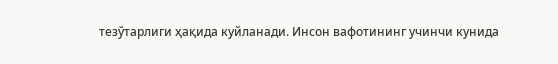тезўтарлиги ҳақида куйланади. Инсон вафотининг учинчи кунида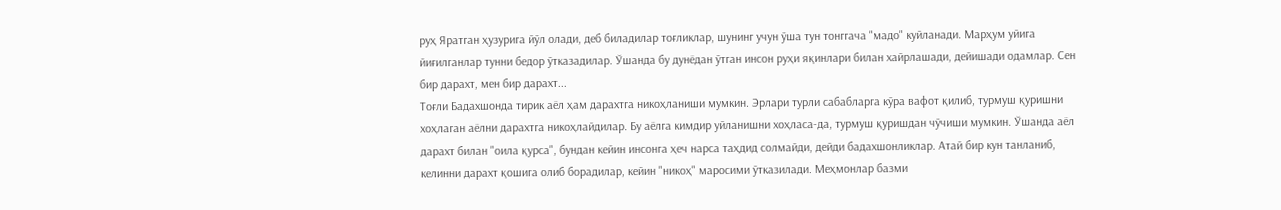руҳ Яратган ҳузурига йўл олади, деб биладилар тоғликлар, шунинг учун ўша тун тонггача "мадо" куйланади. Марҳум уйига йиғилганлар тунни бедор ўтказадилар. Ўшанда бу дунёдан ўтган инсон руҳи яқинлари билан хайрлашади, дейишади одамлар. Сен бир дарахт, мен бир дарахт...
Тоғли Бадахшонда тирик аёл ҳам дарахтга никоҳланиши мумкин. Эрлари турли сабабларга кўра вафот қилиб, турмуш қуришни хоҳлаган аёлни дарахтга никоҳлайдилар. Бу аёлга кимдир уйланишни хоҳласа-да, турмуш қуришдан чўчиши мумкин. Ўшанда аёл дарахт билан "оила қурса", бундан кейин инсонга ҳеч нарса таҳдид солмайди, дейди бадахшонликлар. Атай бир кун танланиб, келинни дарахт қошига олиб борадилар, кейин "никоҳ" маросими ўтказилади. Меҳмонлар базми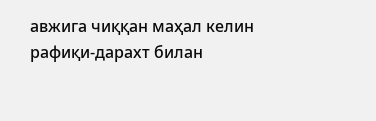авжига чиққан маҳал келин рафиқи-дарахт билан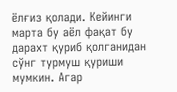ёлғиз қолади. Кейинги марта бу аёл фақат бу дарахт қуриб қолганидан сўнг турмуш қуриши мумкин. Агар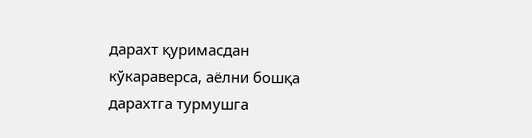дарахт қуримасдан кўкараверса, аёлни бошқа дарахтга турмушга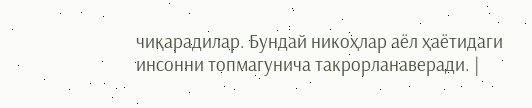чиқарадилар. Бундай никоҳлар аёл ҳаётидаги инсонни топмагунича такрорланаверади. |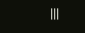|||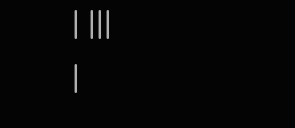| |||
|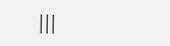|||